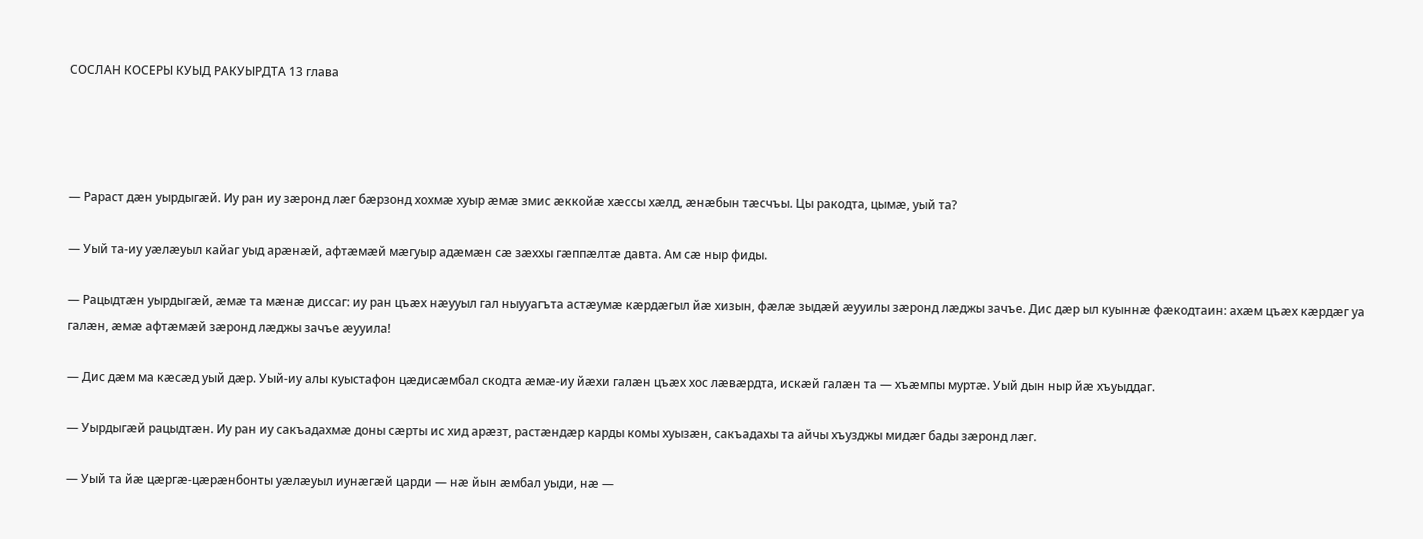СОСЛАН КОСЕРЫ КУЫД РАКУЫРДТА 13 глава




— Рараст дæн уырдыгæй. Иу ран иу зæронд лæг бæрзонд хохмæ хуыр æмæ змис æккойæ хæссы хæлд, æнæбын тæсчъы. Цы ракодта, цымæ, уый та?

— Уый та-иу уæлæуыл кайаг уыд арæнæй, афтæмæй мæгуыр адæмæн сæ зæххы гæппæлтæ давта. Ам сæ ныр фиды.

— Рацыдтæн уырдыгæй, æмæ та мæнæ диссаг: иу ран цъæх нæууыл гал ныууагъта астæумæ кæрдæгыл йæ хизын, фæлæ зыдæй æууилы зæронд лæджы зачъе. Дис дæр ыл куыннæ фæкодтаин: ахæм цъæх кæрдæг уа галæн, æмæ афтæмæй зæронд лæджы зачъе æууила!

— Дис дæм ма кæсæд уый дæр. Уый-иу алы куыстафон цæдисæмбал скодта æмæ-иу йæхи галæн цъæх хос лæвæрдта, искæй галæн та — хъæмпы муртæ. Уый дын ныр йæ хъуыддаг.

— Уырдыгæй рацыдтæн. Иу ран иу сакъадахмæ доны сæрты ис хид арæзт, растæндæр карды комы хуызæн, сакъадахы та айчы хъузджы мидæг бады зæронд лæг.

— Уый та йæ цæргæ-цæрæнбонты уæлæуыл иунæгæй царди — нæ йын æмбал уыди, нæ —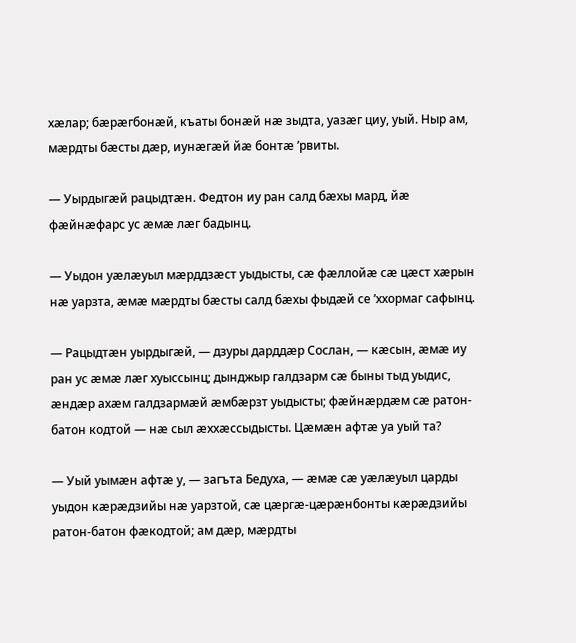хæлар; бæрæгбонæй, къаты бонæй нæ зыдта, уазæг циу, уый. Ныр ам, мæрдты бæсты дæр, иунæгæй йæ бонтæ ’рвиты.

— Уырдыгæй рацыдтæн. Федтон иу ран салд бæхы мард, йæ фæйнæфарс ус æмæ лæг бадынц.

— Уыдон уæлæуыл мæрддзæст уыдысты, сæ фæллойæ сæ цæст хæрын нæ уарзта, æмæ мæрдты бæсты салд бæхы фыдæй се ’ххормаг сафынц.

— Рацыдтæн уырдыгæй, — дзуры дарддæр Сослан, — кæсын, æмæ иу ран ус æмæ лæг хуыссынц; дынджыр галдзарм сæ быны тыд уыдис, æндæр ахæм галдзармæй æмбæрзт уыдысты; фæйнæрдæм сæ ратон-батон кодтой — нæ сыл æххæссыдысты. Цæмæн афтæ уа уый та?

— Уый уымæн афтæ у, — загъта Бедуха, — æмæ сæ уæлæуыл царды уыдон кæрæдзийы нæ уарзтой, сæ цæргæ-цæрæнбонты кæрæдзийы ратон-батон фæкодтой; ам дæр, мæрдты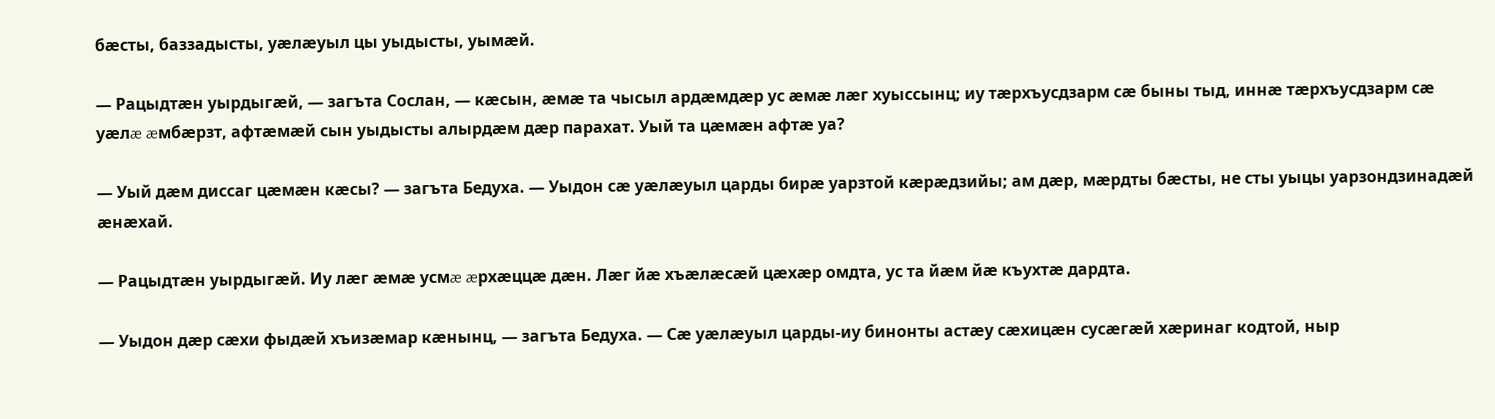бæсты, баззадысты, уæлæуыл цы уыдысты, уымæй.

— Рацыдтæн уырдыгæй, — загъта Сослан, — кæсын, æмæ та чысыл ардæмдæр ус æмæ лæг хуыссынц; иу тæрхъусдзарм сæ быны тыд, иннæ тæрхъусдзарм сæ уæлæ æмбæрзт, афтæмæй сын уыдысты алырдæм дæр парахат. Уый та цæмæн афтæ уа?

— Уый дæм диссаг цæмæн кæсы? — загъта Бедуха. — Уыдон сæ уæлæуыл царды бирæ уарзтой кæрæдзийы; ам дæр, мæрдты бæсты, не сты уыцы уарзондзинадæй æнæхай.

— Рацыдтæн уырдыгæй. Иу лæг æмæ усмæ æрхæццæ дæн. Лæг йæ хъæлæсæй цæхæр омдта, ус та йæм йæ къухтæ дардта.

— Уыдон дæр сæхи фыдæй хъизæмар кæнынц, — загъта Бедуха. — Сæ уæлæуыл царды-иу бинонты астæу сæхицæн сусæгæй хæринаг кодтой, ныр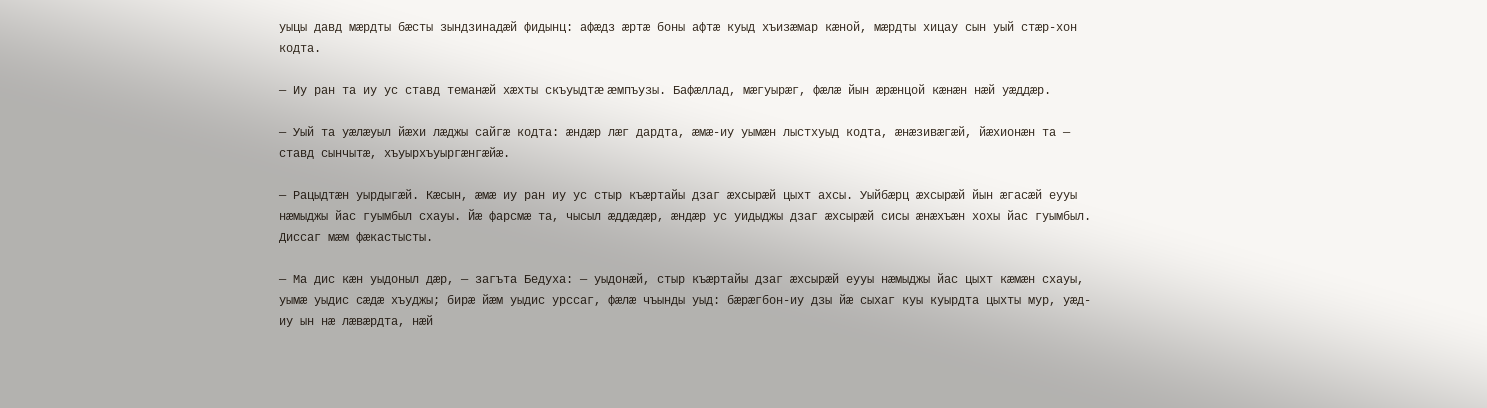уыцы давд мæрдты бæсты зындзинадæй фидынц: афæдз æртæ боны афтæ куыд хъизæмар кæной, мæрдты хицау сын уый стæр-хон кодта.

— Иу ран та иу ус ставд теманæй хæхты скъуыдтæ æмпъузы. Бафæллад, мæгуырæг, фæлæ йын æрæнцой кæнæн нæй уæддæр.

— Уый та уæлæуыл йæхи лæджы сайгæ кодта: æндæр лæг дардта, æмæ-иу уымæн лыстхуыд кодта, æнæзивæгæй, йæхионæн та — ставд сынчытæ, хъуырхъуыргæнгæйæ.

— Рацыдтæн уырдыгæй. Кæсын, æмæ иу ран иу ус стыр къæртайы дзаг æхсырæй цыхт ахсы. Уыйбæрц æхсырæй йын æгасæй еууы нæмыджы йас гуымбыл схауы. Йæ фарсмæ та, чысыл æддæдæр, æндæр ус уидыджы дзаг æхсырæй сисы æнæхъæн хохы йас гуымбыл. Диссаг мæм фæкастысты.

— Ма дис кæн уыдоныл дæр, — загъта Бедуха: — уыдонæй, стыр къæртайы дзаг æхсырæй еууы нæмыджы йас цыхт кæмæн схауы, уымæ уыдис сæдæ хъуджы; бирæ йæм уыдис урссаг, фæлæ чъынды уыд: бæрæгбон-иу дзы йæ сыхаг куы куырдта цыхты мур, уæд-иу ын нæ лæвæрдта, нæй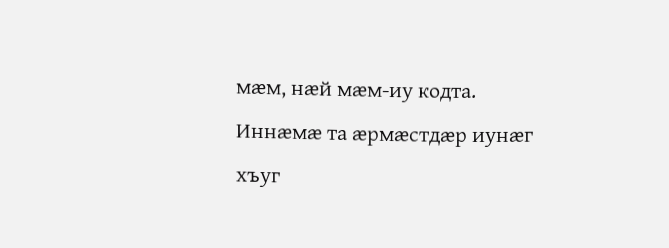мæм, нæй мæм-иу кодта. Иннæмæ та æрмæстдæр иунæг хъуг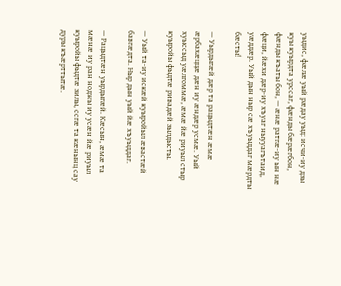уыдис, фæлæ уый рæдау уыд: исчи-иу дзы куы куырдта урссаг, фæнды бæрæгбон, фæнды къаты бон, — æнæ ратгæ-иу ын нæ фæци, йæхи дæр-иу хъуаг ныууагътаид, уæддæр. Уый дын ныр сæ хъуыддаг мæрдты бæсты!

— Уырдыгæй дæр та рацыдтæн æмæ æрбахæццæ дæн иу æндæр усмæ. Уый хуыссыд уæлгоммæ, æмæ йæ риуыл стыр куыройы фыдтæ ривадæй зылдысты.

— Уый та-иу искæй куыройыл æвастæй бавгæдта. Ныр дын уый йæ хъуыддаг.

— Рацыдтæн уырдыгæй. Кæсын, æмæ та мæнæ иу ран ноджы иу усæн йæ риуыл куыройы фыдтæ зилы, ссгæ та кæнынц сау дуры къæрттытæ.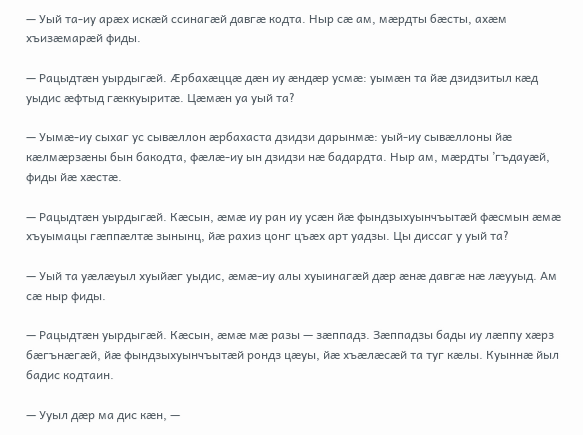— Уый та-иу арæх искæй ссинагæй давгæ кодта. Ныр сæ ам, мæрдты бæсты, ахæм хъизæмарæй фиды.

— Рацыдтæн уырдыгæй. Æрбахæццæ дæн иу æндæр усмæ: уымæн та йæ дзидзитыл кæд уыдис æфтыд гæккуыритæ. Цæмæн уа уый та?

— Уымæ-иу сыхаг ус сывæллон æрбахаста дзидзи дарынмæ: уый-иу сывæллоны йæ кæлмæрзæны бын бакодта, фæлæ-иу ын дзидзи нæ бадардта. Ныр ам, мæрдты ’гъдауæй, фиды йæ хæстæ.

— Рацыдтæн уырдыгæй. Кæсын, æмæ иу ран иу усæн йæ фындзыхуынчъытæй фæсмын æмæ хъуымацы гæппæлтæ зынынц, йæ рахиз цонг цъæх арт уадзы. Цы диссаг у уый та?

— Уый та уæлæуыл хуыйæг уыдис, æмæ-иу алы хуыинагæй дæр æнæ давгæ нæ лæууыд. Ам сæ ныр фиды.

— Рацыдтæн уырдыгæй. Кæсын, æмæ мæ разы — зæппадз. Зæппадзы бады иу лæппу хæрз бæгънæгæй, йæ фындзыхуынчъытæй рондз цæуы, йæ хъæлæсæй та туг кæлы. Куыннæ йыл бадис кодтаин.

— Ууыл дæр ма дис кæн, —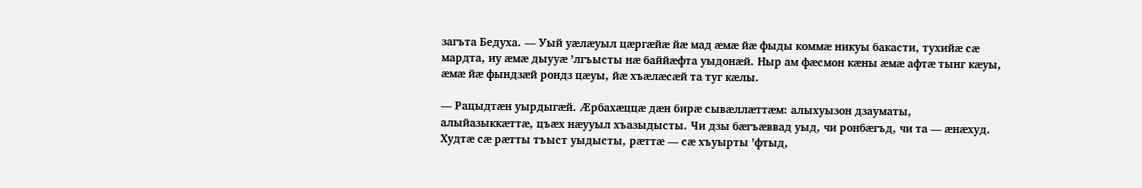загъта Бедуха. — Уый уæлæуыл цæргæйæ йæ мад æмæ йæ фыды коммæ никуы бакасти, тухийæ сæ мардта, иу æмæ дыууæ ’лгъысты нæ баййæфта уыдонæй. Ныр ам фæсмон кæны æмæ афтæ тынг кæуы, æмæ йæ фындзæй рондз цæуы, йæ хъæлæсæй та туг кæлы.

— Рацыдтæн уырдыгæй. Æрбахæццæ дæн бирæ сывæллæттæм: алыхуызон дзауматы, алыйазыккæттæ, цъæх нæууыл хъазыдысты. Чи дзы бæгъæввад уыд, чи ронбæгъд, чи та — æнæхуд. Худтæ сæ рæтты тъыст уыдысты, рæттæ — сæ хъуырты ’фтыд,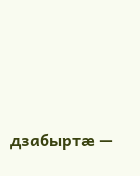дзабыртæ —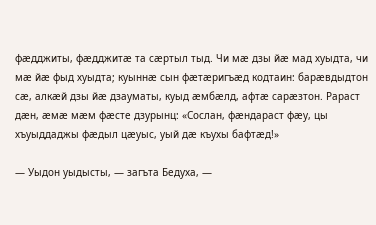фæдджиты, фæдджитæ та сæртыл тыд. Чи мæ дзы йæ мад хуыдта, чи мæ йæ фыд хуыдта; куыннæ сын фæтæригъæд кодтаин: барæвдыдтон сæ, алкæй дзы йæ дзауматы, куыд æмбæлд, афтæ сарæзтон. Рараст дæн, æмæ мæм фæсте дзурынц: «Сослан, фæндараст фæу, цы хъуыддаджы фæдыл цæуыс, уый дæ къухы бафтæд!»

— Уыдон уыдысты, — загъта Бедуха, —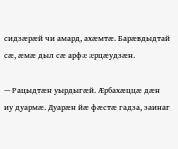сидзæрæй чи амард, ахæмтæ. Барæвдыдтай сæ, æмæ дыл сæ арфæ æрцæудзæн.

— Рацыдтæн уырдыгæй. Æрбахæццæ дæн иу дуармæ. Дуарæн йæ фæстæ гадза, заинаг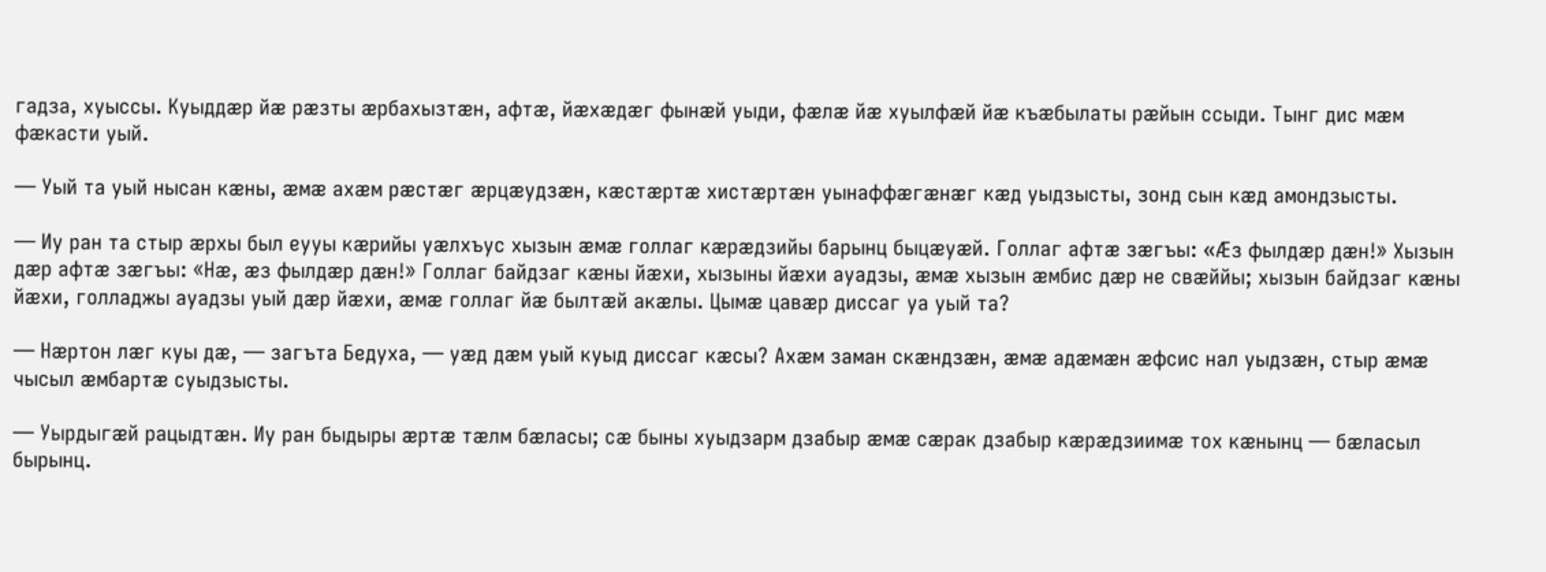гадза, хуыссы. Куыддæр йæ рæзты æрбахызтæн, афтæ, йæхæдæг фынæй уыди, фæлæ йæ хуылфæй йæ къæбылаты рæйын ссыди. Тынг дис мæм фæкасти уый.

— Уый та уый нысан кæны, æмæ ахæм рæстæг æрцæудзæн, кæстæртæ хистæртæн уынаффæгæнæг кæд уыдзысты, зонд сын кæд амондзысты.

— Иу ран та стыр æрхы был еууы кæрийы уæлхъус хызын æмæ голлаг кæрæдзийы барынц быцæуæй. Голлаг афтæ зæгъы: «Æз фылдæр дæн!» Хызын дæр афтæ зæгъы: «Нæ, æз фылдæр дæн!» Голлаг байдзаг кæны йæхи, хызыны йæхи ауадзы, æмæ хызын æмбис дæр не свæййы; хызын байдзаг кæны йæхи, голладжы ауадзы уый дæр йæхи, æмæ голлаг йæ былтæй акæлы. Цымæ цавæр диссаг уа уый та?

— Нæртон лæг куы дæ, — загъта Бедуха, — уæд дæм уый куыд диссаг кæсы? Ахæм заман скæндзæн, æмæ адæмæн æфсис нал уыдзæн, стыр æмæ чысыл æмбартæ суыдзысты.

— Уырдыгæй рацыдтæн. Иу ран быдыры æртæ тæлм бæласы; сæ быны хуыдзарм дзабыр æмæ сæрак дзабыр кæрæдзиимæ тох кæнынц — бæласыл бырынц.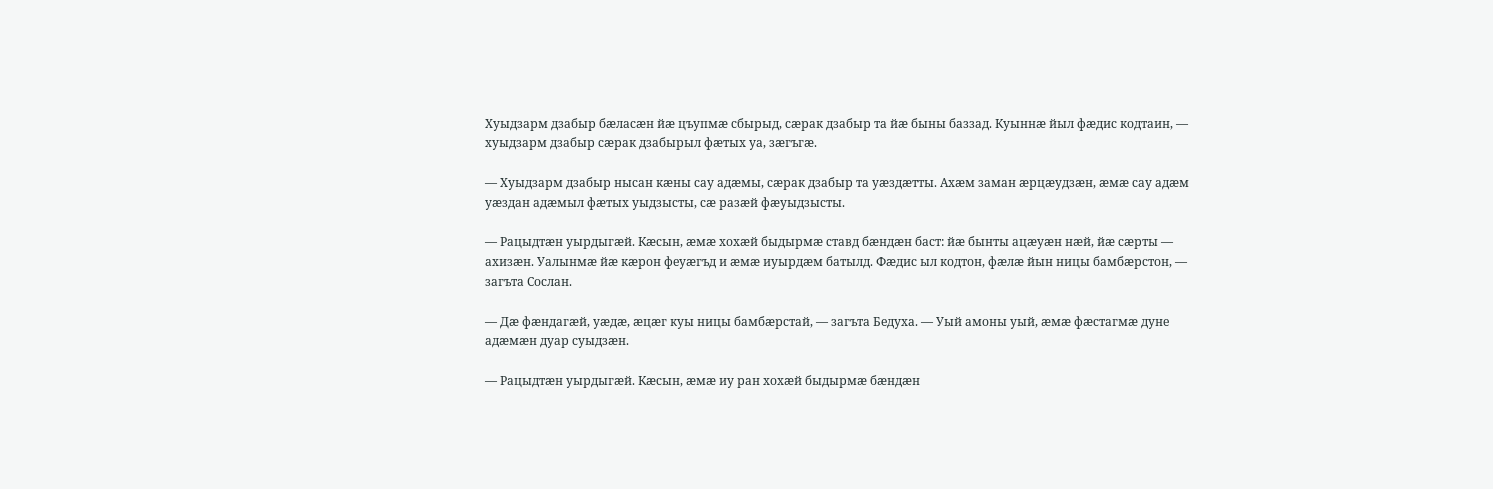Хуыдзарм дзабыр бæласæн йæ цъупмæ сбырыд, сæрак дзабыр та йæ быны баззад. Куыннæ йыл фæдис кодтаин, — хуыдзарм дзабыр сæрак дзабырыл фæтых уа, зæгъгæ.

— Хуыдзарм дзабыр нысан кæны сау адæмы, сæрак дзабыр та уæздæтты. Ахæм заман æрцæудзæн, æмæ сау адæм уæздан адæмыл фæтых уыдзысты, сæ разæй фæуыдзысты.

— Рацыдтæн уырдыгæй. Кæсын, æмæ хохæй быдырмæ ставд бæндæн баст: йæ бынты ацæуæн нæй, йæ сæрты — ахизæн. Уалынмæ йæ кæрон феуæгъд и æмæ иуырдæм батылд. Фæдис ыл кодтон, фæлæ йын ницы бамбæрстон, — загъта Сослан.

— Дæ фæндагæй, уæдæ, æцæг куы ницы бамбæрстай, — загъта Бедуха. — Уый амоны уый, æмæ фæстагмæ дуне адæмæн дуар суыдзæн.

— Рацыдтæн уырдыгæй. Кæсын, æмæ иу ран хохæй быдырмæ бæндæн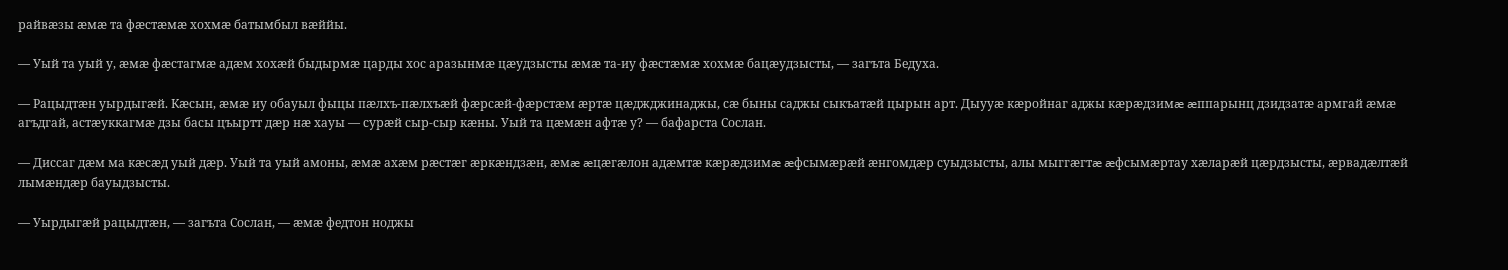райвæзы æмæ та фæстæмæ хохмæ батымбыл вæййы.

— Уый та уый у, æмæ фæстагмæ адæм хохæй быдырмæ царды хос аразынмæ цæудзысты æмæ та-иу фæстæмæ хохмæ бацæудзысты, — загъта Бедуха.

— Рацыдтæн уырдыгæй. Кæсын, æмæ иу обауыл фыцы пæлхъ-пæлхъæй фæрсæй-фæрстæм æртæ цæджджинаджы, сæ быны саджы сыкъатæй цырын арт. Дыууæ кæройнаг аджы кæрæдзимæ æппарынц дзидзатæ армгай æмæ агъдгай, астæуккагмæ дзы басы цъыртт дæр нæ хауы — сурæй сыр-сыр кæны. Уый та цæмæн афтæ у? — бафарста Сослан.

— Диссаг дæм ма кæсæд уый дæр. Уый та уый амоны, æмæ ахæм рæстæг æркæндзæн, æмæ æцæгæлон адæмтæ кæрæдзимæ æфсымæрæй æнгомдæр суыдзысты, алы мыггæгтæ æфсымæртау хæларæй цæрдзысты, æрвадæлтæй лымæндæр бауыдзысты.

— Уырдыгæй рацыдтæн, — загъта Сослан, — æмæ федтон ноджы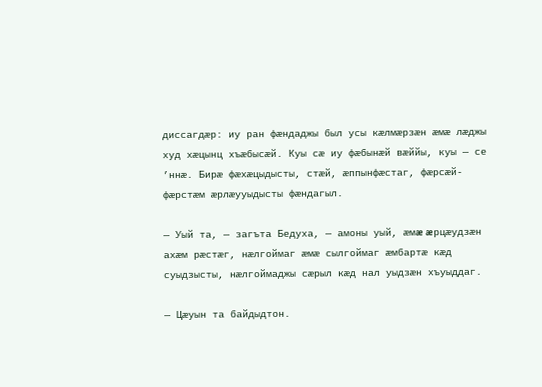диссагдæр: иу ран фæндаджы был усы кæлмæрзæн æмæ лæджы худ хæцынц хъæбысæй. Куы сæ иу фæбынæй вæййы, куы — се ’ннæ. Бирæ фæхæцыдысты, стæй, æппынфæстаг, фæрсæй-фæрстæм æрлæууыдысты фæндагыл.

— Уый та, — загъта Бедуха, — амоны уый, æмæ æрцæудзæн ахæм рæстæг, нæлгоймаг æмæ сылгоймаг æмбартæ кæд суыдзысты, нæлгоймаджы сæрыл кæд нал уыдзæн хъуыддаг.

— Цæуын та байдыдтон.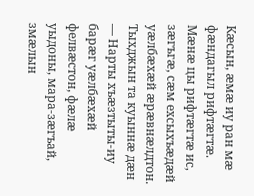Кæсын, æмæ иу ран мæ фæндагыл рифтæгтæ. Мæнæ цы рифтæгтæ ис, зæгъгæ, сæм ехсыхъæдæй уæлбæхæй æрæвнæлдтон. Тыхджын та куыннæ дæн — Нарты хъæзтыты-иу барæг уæлбæхæй фелвæстон, фæлæ уыдоны, мара-зæгъай, змæлын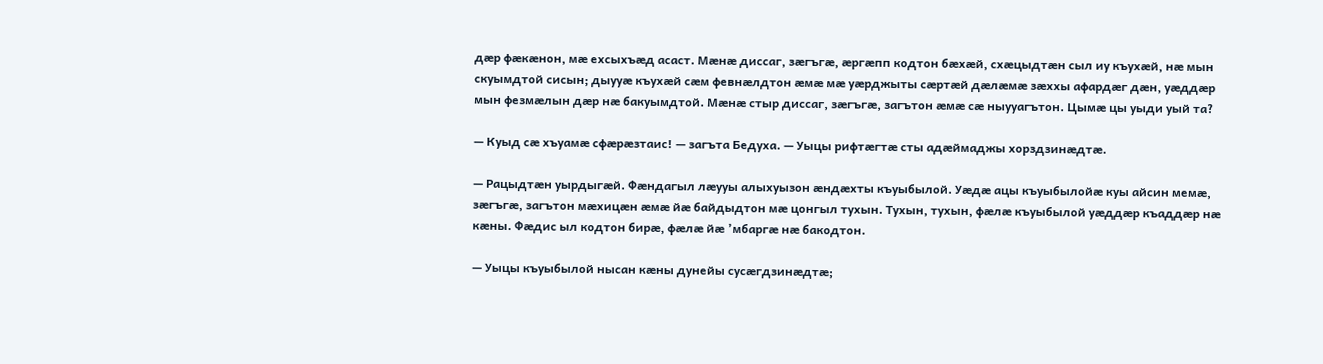дæр фæкæнон, мæ ехсыхъæд асаст. Мæнæ диссаг, зæгъгæ, æргæпп кодтон бæхæй, схæцыдтæн сыл иу къухæй, нæ мын скуымдтой сисын; дыууæ къухæй сæм февнæлдтон æмæ мæ уæрджыты сæртæй дæлæмæ зæххы афардæг дæн, уæддæр мын фезмæлын дæр нæ бакуымдтой. Мæнæ стыр диссаг, зæгъгæ, загътон æмæ сæ ныууагътон. Цымæ цы уыди уый та?

— Куыд сæ хъуамæ сфæрæзтаис! — загъта Бедуха. — Уыцы рифтæгтæ сты адæймаджы хорздзинæдтæ.

— Рацыдтæн уырдыгæй. Фæндагыл лæууы алыхуызон æндæхты къуыбылой. Уæдæ ацы къуыбылойæ куы айсин мемæ, зæгъгæ, загътон мæхицæн æмæ йæ байдыдтон мæ цонгыл тухын. Тухын, тухын, фæлæ къуыбылой уæддæр къаддæр нæ кæны. Фæдис ыл кодтон бирæ, фæлæ йæ ’мбаргæ нæ бакодтон.

— Уыцы къуыбылой нысан кæны дунейы сусæгдзинæдтæ;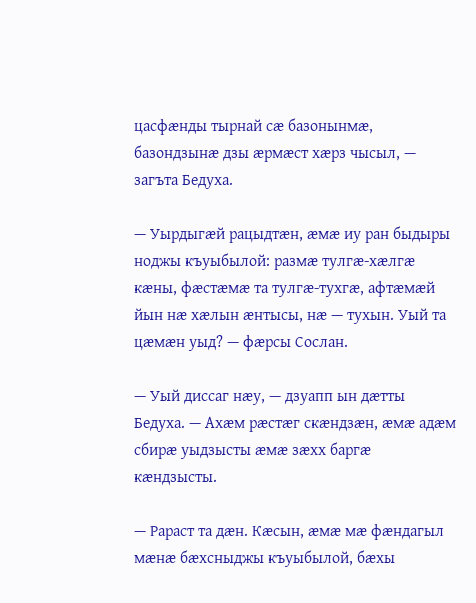цасфæнды тырнай сæ базонынмæ, базондзынæ дзы æрмæст хæрз чысыл, — загъта Бедуха.

— Уырдыгæй рацыдтæн, æмæ иу ран быдыры ноджы къуыбылой: размæ тулгæ-хæлгæ кæны, фæстæмæ та тулгæ-тухгæ, афтæмæй йын нæ хæлын æнтысы, нæ — тухын. Уый та цæмæн уыд? — фæрсы Сослан.

— Уый диссаг нæу, — дзуапп ын дæтты Бедуха. — Ахæм рæстæг скæндзæн, æмæ адæм сбирæ уыдзысты æмæ зæхх баргæ кæндзысты.

— Рараст та дæн. Кæсын, æмæ мæ фæндагыл мæнæ бæхсныджы къуыбылой, бæхы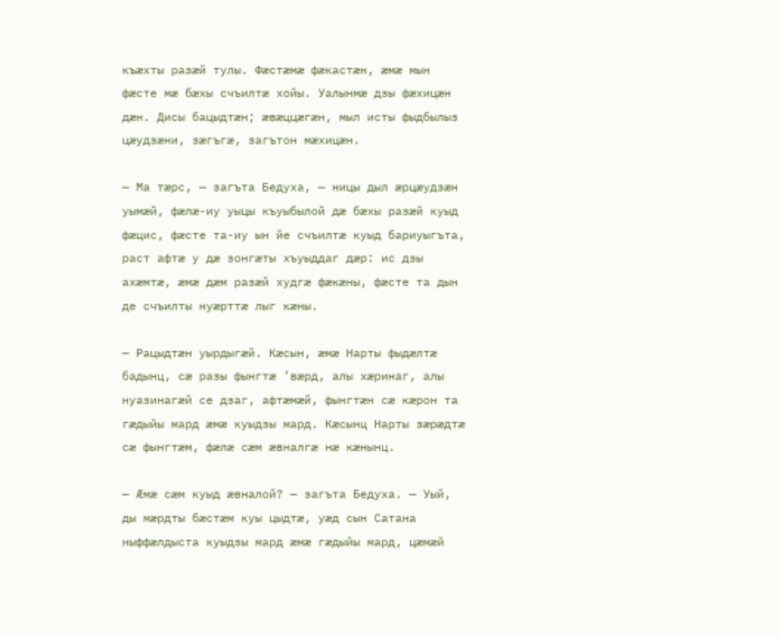къæхты разæй тулы. Фæстæмæ фæкастæн, æмæ мын фæсте мæ бæхы счъилтæ хойы. Уалынмæ дзы фæхицæн дæн. Дисы бацыдтæн; æвæццæгæн, мыл исты фыдбылыз цæудзæни, зæгъгæ, загътон мæхицæн.

— Ма тæрс, — загъта Бедуха, — ницы дыл æрцæудзæн уымæй, фæлæ-иу уыцы къуыбылой дæ бæхы разæй куыд фæцис, фæсте та-иу ын йе счъилтæ куыд бариуыгъта, раст афтæ у дæ зонгæты хъуыддаг дæр: ис дзы ахæмтæ, æмæ дæм разæй худгæ фæкæны, фæсте та дын де счъилты нуæрттæ лыг кæны.

— Рацыдтæн уырдыгæй. Кæсын, æмæ Нарты фыдæлтæ бадынц, сæ разы фынгтæ ’вæрд, алы хæринаг, алы нуазинагæй се дзаг, афтæмæй, фынгтæн сæ кæрон та гæдыйы мард æмæ куыдзы мард. Кæсынц Нарты зæрæдтæ сæ фынгтæм, фæлæ сæм æвналгæ нæ кæнынц.

— Æмæ сæм куыд æвналой? — загъта Бедуха. — Уый, ды мæрдты бæстæм куы цыдтæ, уæд сын Сатана ныффæлдыста куыдзы мард æмæ гæдыйы мард, цæмæй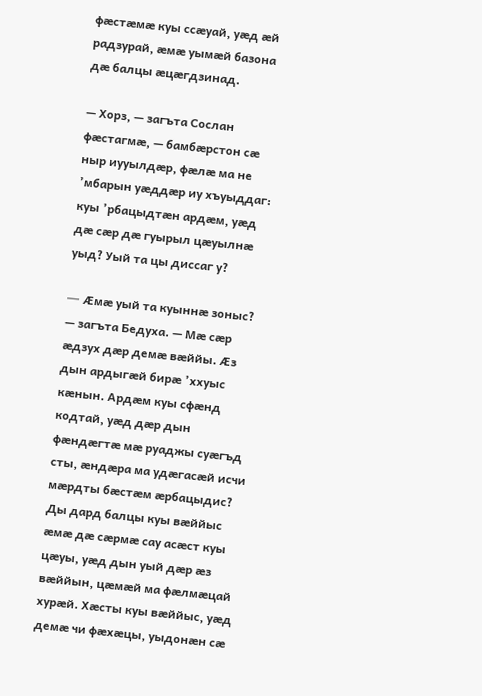фæстæмæ куы ссæуай, уæд æй радзурай, æмæ уымæй базона дæ балцы æцæгдзинад.

— Хорз, — загъта Сослан фæстагмæ, — бамбæрстон сæ ныр иууылдæр, фæлæ ма не ’мбарын уæддæр иу хъуыддаг: куы ’рбацыдтæн ардæм, уæд дæ сæр дæ гуырыл цæуылнæ уыд? Уый та цы диссаг у?

— Æмæ уый та куыннæ зоныс? — загъта Бедуха. — Мæ сæр æдзух дæр демæ вæййы. Æз дын ардыгæй бирæ ’ххуыс кæнын. Ардæм куы сфæнд кодтай, уæд дæр дын фæндæгтæ мæ руаджы суæгъд сты, æндæра ма удæгасæй исчи мæрдты бæстæм æрбацыдис? Ды дард балцы куы вæййыс æмæ дæ сæрмæ сау асæст куы цæуы, уæд дын уый дæр æз вæййын, цæмæй ма фæлмæцай хурæй. Хæсты куы вæййыс, уæд демæ чи фæхæцы, уыдонæн сæ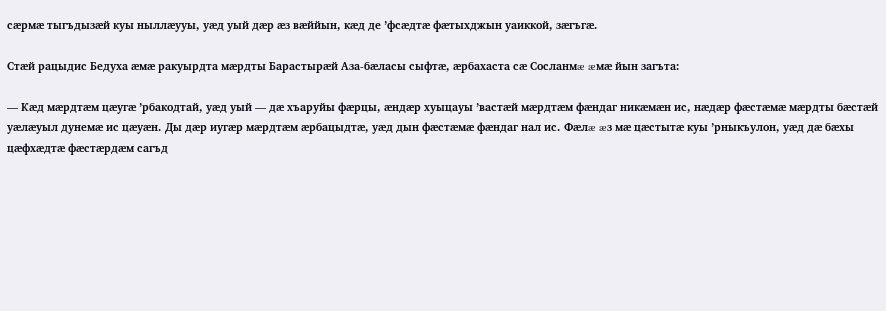сæрмæ тыгъдызæй куы ныллæууы, уæд уый дæр æз вæййын, кæд де ’фсæдтæ фæтыхджын уаиккой, зæгъгæ.

Стæй рацыдис Бедуха æмæ ракуырдта мæрдты Барастырæй Аза-бæласы сыфтæ, æрбахаста сæ Сосланмæ æмæ йын загъта:

— Кæд мæрдтæм цæугæ ’рбакодтай, уæд уый — дæ хъаруйы фæрцы, æндæр хуыцауы ’вастæй мæрдтæм фæндаг никæмæн ис, нæдæр фæстæмæ мæрдты бæстæй уæлæуыл дунемæ ис цæуæн. Ды дæр иугæр мæрдтæм æрбацыдтæ, уæд дын фæстæмæ фæндаг нал ис. Фæлæ æз мæ цæстытæ куы ’рныкъулон, уæд дæ бæхы цæфхæдтæ фæстæрдæм сагъд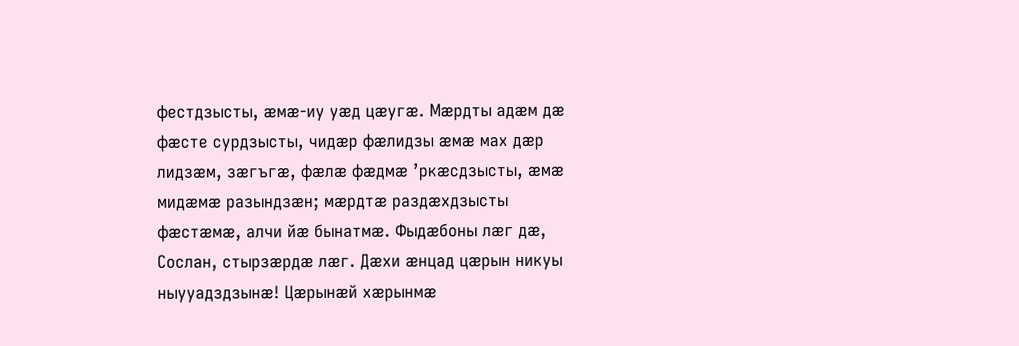фестдзысты, æмæ-иу уæд цæугæ. Мæрдты адæм дæ фæсте сурдзысты, чидæр фæлидзы æмæ мах дæр лидзæм, зæгъгæ, фæлæ фæдмæ ’ркæсдзысты, æмæ мидæмæ разындзæн; мæрдтæ раздæхдзысты фæстæмæ, алчи йæ бынатмæ. Фыдæбоны лæг дæ, Сослан, стырзæрдæ лæг. Дæхи æнцад цæрын никуы ныууадздзынæ! Цæрынæй хæрынмæ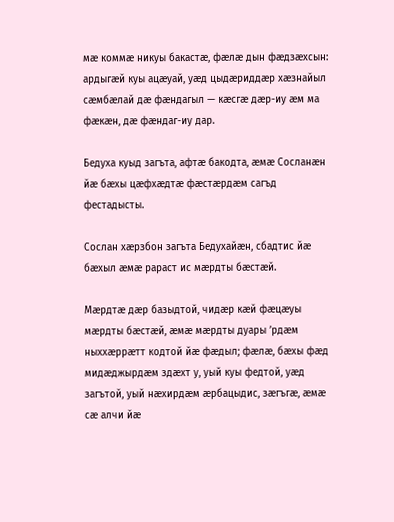мæ коммæ никуы бакастæ, фæлæ дын фæдзæхсын: ардыгæй куы ацæуай, уæд цыдæриддæр хæзнайыл сæмбæлай дæ фæндагыл — кæсгæ дæр-иу æм ма фæкæн, дæ фæндаг-иу дар.

Бедуха куыд загъта, афтæ бакодта, æмæ Сосланæн йæ бæхы цæфхæдтæ фæстæрдæм сагъд фестадысты.

Сослан хæрзбон загъта Бедухайæн, сбадтис йæ бæхыл æмæ рараст ис мæрдты бæстæй.

Мæрдтæ дæр базыдтой, чидæр кæй фæцæуы мæрдты бæстæй, æмæ мæрдты дуары ’рдæм ныххæррæтт кодтой йæ фæдыл; фæлæ, бæхы фæд мидæджырдæм здæхт у, уый куы федтой, уæд загътой, уый нæхирдæм æрбацыдис, зæгъгæ, æмæ сæ алчи йæ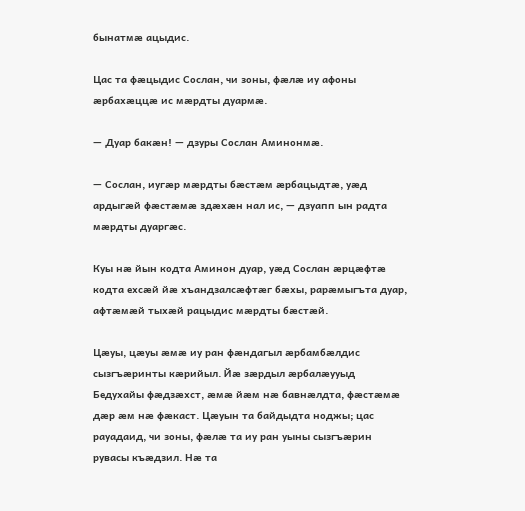бынатмæ ацыдис.

Цас та фæцыдис Сослан, чи зоны, фæлæ иу афоны æрбахæццæ ис мæрдты дуармæ.

— Дуар бакæн! — дзуры Сослан Аминонмæ.

— Сослан, иугæр мæрдты бæстæм æрбацыдтæ, уæд ардыгæй фæстæмæ здæхæн нал ис, — дзуапп ын радта мæрдты дуаргæс.

Куы нæ йын кодта Аминон дуар, уæд Сослан æрцæфтæ кодта ехсæй йæ хъандзалсæфтæг бæхы, рарæмыгъта дуар, афтæмæй тыхæй рацыдис мæрдты бæстæй.

Цæуы, цæуы æмæ иу ран фæндагыл æрбамбæлдис сызгъæринты кæрийыл. Йæ зæрдыл æрбалæууыд Бедухайы фæдзæхст, æмæ йæм нæ бавнæлдта, фæстæмæ дæр æм нæ фæкаст. Цæуын та байдыдта ноджы; цас рауадаид, чи зоны, фæлæ та иу ран уыны сызгъæрин рувасы къæдзил. Нæ та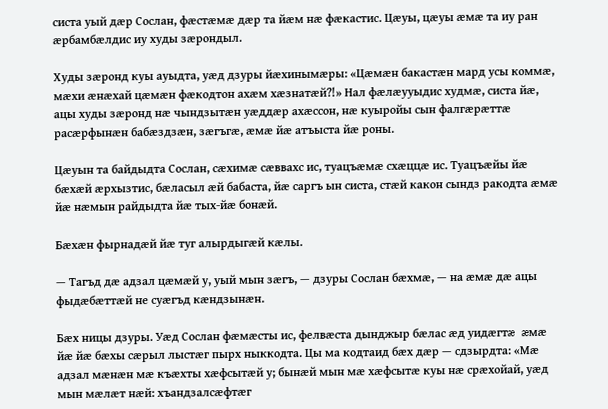систа уый дæр Сослан, фæстæмæ дæр та йæм нæ фæкастис. Цæуы, цæуы æмæ та иу ран æрбамбæлдис иу худы зæрондыл.

Худы зæронд куы ауыдта, уæд дзуры йæхинымæры: «Цæмæн бакастæн мард усы коммæ, мæхи æнæхай цæмæн фæкодтон ахæм хæзнатæй?!» Нал фæлæууыдис худмæ, систа йæ, ацы худы зæронд нæ чындзытæн уæддæр ахæссон, нæ куыройы сын фалгæрæттæ расæрфынæн бабæздзæн, зæгъгæ, æмæ йæ атъыста йæ роны.

Цæуын та байдыдта Сослан, сæхимæ сæввахс ис, туацъæмæ схæццæ ис. Туацъæйы йæ бæхæй æрхызтис, бæласыл æй бабаста, йæ саргъ ын систа, стæй какон сындз ракодта æмæ йæ нæмын райдыдта йæ тых-йæ бонæй.

Бæхæн фырнадæй йæ туг алырдыгæй кæлы.

— Тагъд дæ адзал цæмæй у, уый мын зæгъ, — дзуры Сослан бæхмæ, — на æмæ дæ ацы фыдæбæттæй не суæгъд кæндзынæн.

Бæх ницы дзуры. Уæд Сослан фæмæсты ис, фелвæста дынджыр бæлас æд уидæгтæ æмæ йæ йæ бæхы сæрыл лыстæг пырх ныккодта. Цы ма кодтаид бæх дæр — сдзырдта: «Мæ адзал мæнæн мæ къæхты хæфсытæй у; бынæй мын мæ хæфсытæ куы нæ срæхойай, уæд мын мæлæт нæй: хъандзалсæфтæг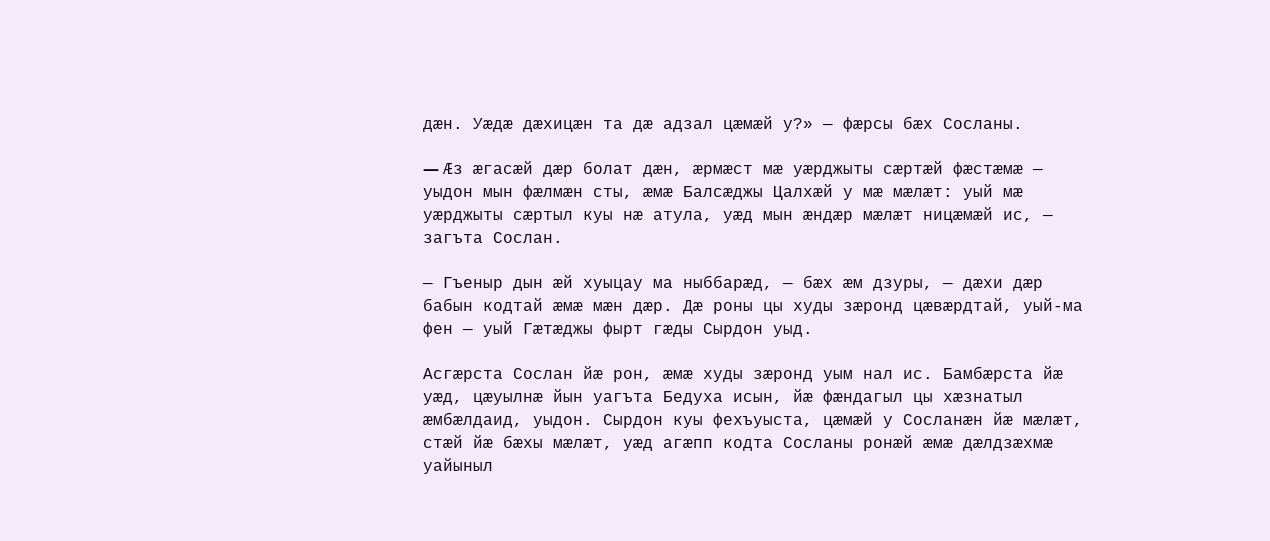дæн. Уæдæ дæхицæн та дæ адзал цæмæй у?» — фæрсы бæх Сосланы.

— Æз æгасæй дæр болат дæн, æрмæст мæ уæрджыты сæртæй фæстæмæ — уыдон мын фæлмæн сты, æмæ Балсæджы Цалхæй у мæ мæлæт: уый мæ уæрджыты сæртыл куы нæ атула, уæд мын æндæр мæлæт ницæмæй ис, — загъта Сослан.

— Гъеныр дын æй хуыцау ма ныббарæд, — бæх æм дзуры, — дæхи дæр бабын кодтай æмæ мæн дæр. Дæ роны цы худы зæронд цæвæрдтай, уый-ма фен — уый Гæтæджы фырт гæды Сырдон уыд.

Асгæрста Сослан йæ рон, æмæ худы зæронд уым нал ис. Бамбæрста йæ уæд, цæуылнæ йын уагъта Бедуха исын, йæ фæндагыл цы хæзнатыл æмбæлдаид, уыдон. Сырдон куы фехъуыста, цæмæй у Сосланæн йæ мæлæт, стæй йæ бæхы мæлæт, уæд агæпп кодта Сосланы ронæй æмæ дæлдзæхмæ уайыныл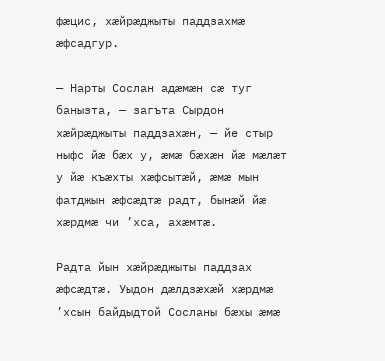фæцис, хæйрæджыты паддзахмæ æфсадгур.

— Нарты Сослан адæмæн сæ туг банызта, — загъта Сырдон хæйрæджыты паддзахæн, — йе стыр ныфс йæ бæх у, æмæ бæхæн йæ мæлæт у йæ къæхты хæфсытæй, æмæ мын фатджын æфсæдтæ радт, бынæй йæ хæрдмæ чи ’хса, ахæмтæ.

Радта йын хæйрæджыты паддзах æфсæдтæ. Уыдон дæлдзæхæй хæрдмæ ’хсын байдыдтой Сосланы бæхы æмæ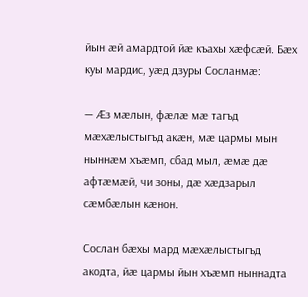йын æй амардтой йæ къахы хæфсæй. Бæх куы мардис, уæд дзуры Сосланмæ:

— Æз мæлын, фæлæ мæ тагъд мæхæлыстыгъд акæн, мæ цармы мын ныннæм хъæмп, сбад мыл, æмæ дæ афтæмæй, чи зоны, дæ хæдзарыл сæмбæлын кæнон.

Сослан бæхы мард мæхæлыстыгъд акодта, йæ цармы йын хъæмп ныннадта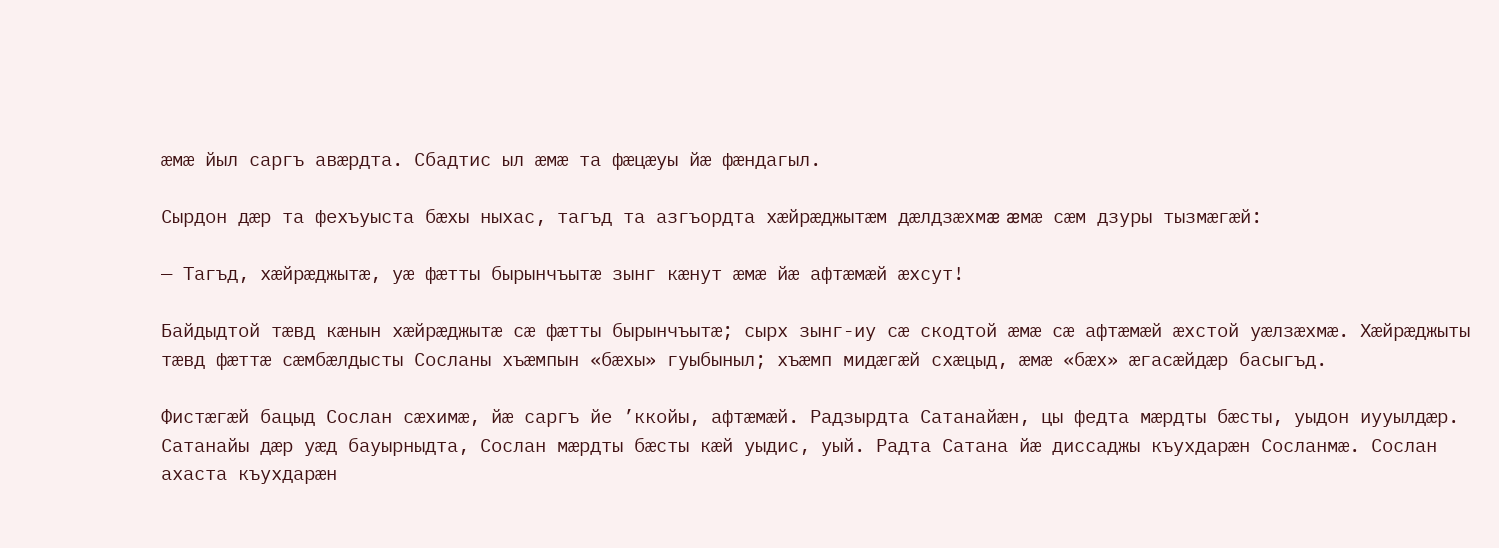æмæ йыл саргъ авæрдта. Сбадтис ыл æмæ та фæцæуы йæ фæндагыл.

Сырдон дæр та фехъуыста бæхы ныхас, тагъд та азгъордта хæйрæджытæм дæлдзæхмæ æмæ сæм дзуры тызмæгæй:

— Тагъд, хæйрæджытæ, уæ фæтты бырынчъытæ зынг кæнут æмæ йæ афтæмæй æхсут!

Байдыдтой тæвд кæнын хæйрæджытæ сæ фæтты бырынчъытæ; сырх зынг-иу сæ скодтой æмæ сæ афтæмæй æхстой уæлзæхмæ. Хæйрæджыты тæвд фæттæ сæмбæлдысты Сосланы хъæмпын «бæхы» гуыбыныл; хъæмп мидæгæй схæцыд, æмæ «бæх» æгасæйдæр басыгъд.

Фистæгæй бацыд Сослан сæхимæ, йæ саргъ йе ’ккойы, афтæмæй. Радзырдта Сатанайæн, цы федта мæрдты бæсты, уыдон иууылдæр. Сатанайы дæр уæд бауырныдта, Сослан мæрдты бæсты кæй уыдис, уый. Радта Сатана йæ диссаджы къухдарæн Сосланмæ. Сослан ахаста къухдарæн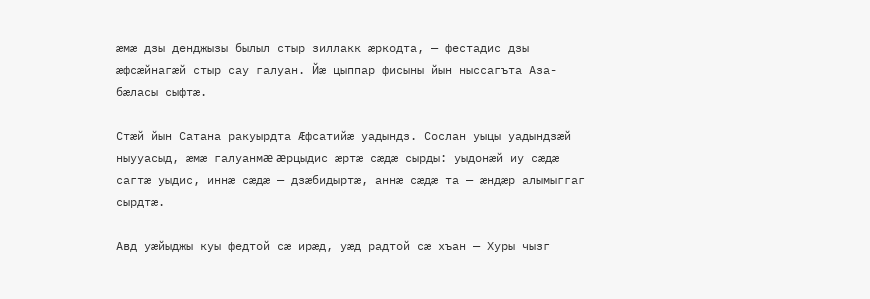æмæ дзы денджызы былыл стыр зиллакк æркодта, — фестадис дзы æфсæйнагæй стыр сау галуан. Йæ цыппар фисыны йын ныссагъта Аза-бæласы сыфтæ.

Стæй йын Сатана ракуырдта Æфсатийæ уадындз. Сослан уыцы уадындзæй ныууасыд, æмæ галуанмæ æрцыдис æртæ сæдæ сырды: уыдонæй иу сæдæ сагтæ уыдис, иннæ сæдæ — дзæбидыртæ, аннæ сæдæ та — æндæр алымыггаг сырдтæ.

Авд уæйыджы куы федтой сæ ирæд, уæд радтой сæ хъан — Хуры чызг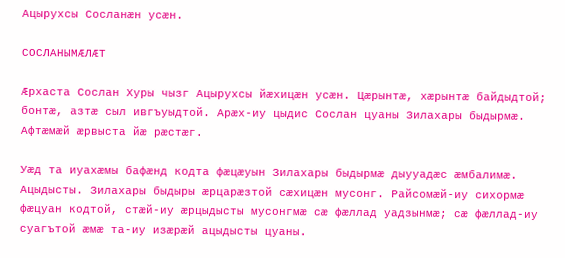Ацырухсы Сосланæн усæн.

СОСЛАНЫМÆЛÆТ

Æрхаста Сослан Хуры чызг Ацырухсы йæхицæн усæн. Цæрынтæ, хæрынтæ байдыдтой; бонтæ, азтæ сыл ивгъуыдтой. Арæх-иу цыдис Сослан цуаны Зилахары быдырмæ. Афтæмæй æрвыста йæ рæстæг.

Уæд та иуахæмы бафæнд кодта фæцæуын Зилахары быдырмæ дыууадæс æмбалимæ. Ацыдысты. Зилахары быдыры æрцарæзтой сæхицæн мусонг. Райсомæй-иу сихормæ фæцуан кодтой, стæй-иу æрцыдысты мусонгмæ сæ фæллад уадзынмæ; сæ фæллад-иу суагътой æмæ та-иу изæрæй ацыдысты цуаны.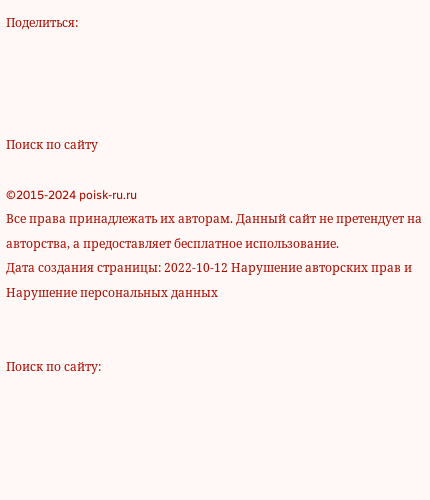Поделиться:




Поиск по сайту

©2015-2024 poisk-ru.ru
Все права принадлежать их авторам. Данный сайт не претендует на авторства, а предоставляет бесплатное использование.
Дата создания страницы: 2022-10-12 Нарушение авторских прав и Нарушение персональных данных


Поиск по сайту: